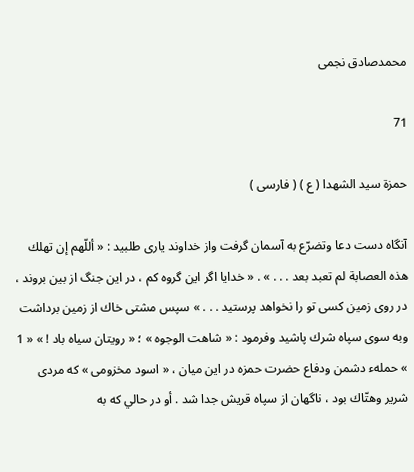محمدصادق نجمى

71

حمزة سيد الشهدا ( ع ) ( فارسى )

آنگاه دست دعا وتضرّع به آسمان گرفت واز خداوند يارى طلبيد : « أللّهم إن تهلك هذه العصابة لم تعبد بعد . . . » . « خدايا اگر اين گروه كم ، در اين جنگ از بين بروند ، در روى زمين كسى تو را نخواهد پرستيد . . . » سپس مشتى خاك از زمين برداشت وبه سوى سپاه شرك پاشيد وفرمود : « شاهت الوجوه » ؛ « رويتان سياه باد ! » « 1 » حملهء دشمن ودفاع حضرت حمزه در اين ميان ، « اسود مخزومى » كه مردى شرير وهتّاك بود ، ناگهان از سپاه قريش جدا شد . أو در حالي كه به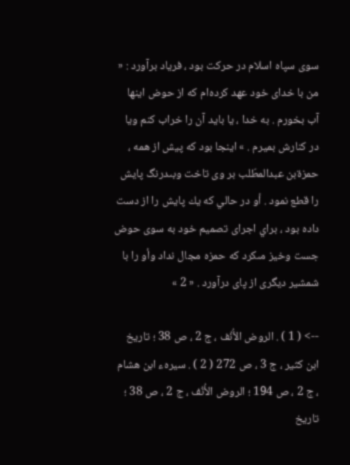سوى سپاه اسلام در حركت بود ، فرياد برآورد : « من با خداى خود عهد كرده‌ام كه از حوض اينها آب بخورم . به خدا ، يا بايد آن را خراب كنم ويا در كنارش بميرم . » اينجا بود كه پيش از همه ، حمزةبن عبدالمطّلب بر وى تاخت وبىدرنگ پايش را قطع نمود . أو در حالي كه يك پايش را از دست داده بود ، براي اجراى تصميم خود به سوى حوض جست وخيز مىكرد كه حمزه مجال نداد وأو را با شمشير ديگرى از پاى درآورد . « 2 »

--> ( 1 ) . الروض الأُنُف ، ج 2 ، ص 38 ؛ تاريخ ابن كثير ، ج 3 ، ص 272 ( 2 ) . سيرهء ابن هشام ، ج 2 ، ص 194 ؛ الروض الأُنُف ، ج 2 ، ص 38 ؛ تاريخ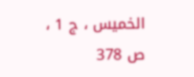الخميس ، ج 1 ، ص 378